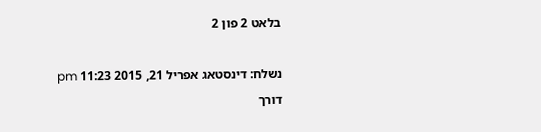בלאט 2 פון 2

נשלח: דינסטאג אפריל 21, 2015 11:23 pm
דורך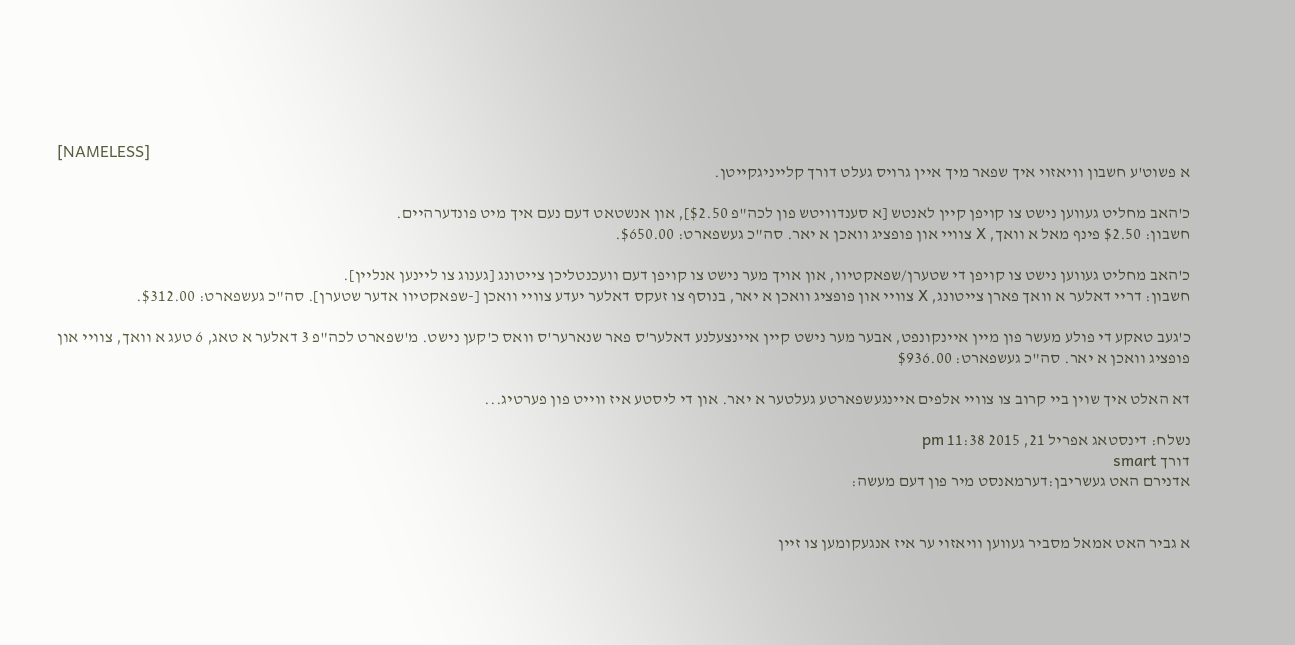[NAMELESS]
א פשוט'ע חשבון וויאזוי איך שפאר מיך איין גרויס געלט דורך קלייניגקייטן.

כ'האב מחליט געווען נישט צו קויפן קיין לאנטש [א סענדוויטש פון לכה"פ $2.50], און אנשטאט דעם נעם איך מיט פונדערהיים.
חשבון: $2.50 פינף מאל א וואך, X צוויי און פופציג וואכן א יאר. סה"כ געשפארט: $650.00.

כ'האב מחליט געווען נישט צו קויפן די שטערן/שפאקטיוו, און אויך מער נישט צו קויפן דעם וועכנטליכן צייטונג [גענוג צו ליינען אנליין].
חשבון: דריי דאלער א וואך פארן צייטונג, X צוויי און פופציג וואכן א יאר, בנוסף צו זעקס דאלער יעדע צוויי וואכן [-שפאקטיוו אדער שטערן]. סה"כ געשפארט: $312.00.

כ'געב טאקע די פולע מעשר פון מיין איינקונפט, אבער מער נישט קיין איינצעלנע דאלער'ס פאר שנארער'ס וואס כ'קען נישט. מ'שפארט לכה"פ 3 דאלער א טאג, 6 טעג א וואך, צוויי און פופציג וואכן א יאר. סה"כ געשפארט: $936.00

דא האלט איך שוין ביי קרוב צו צוויי אלפים איינגעשפארטע געלטער א יאר. און די ליסטע איז ווייט פון פערטיג...

נשלח: דינסטאג אפריל 21, 2015 11:38 pm
דורך smart
אדנירם האט געשריבן:דערמאנסט מיר פון דעם מעשה:


א גביר האט אמאל מסביר געווען וויאזוי ער איז אנגעקומען צו זיין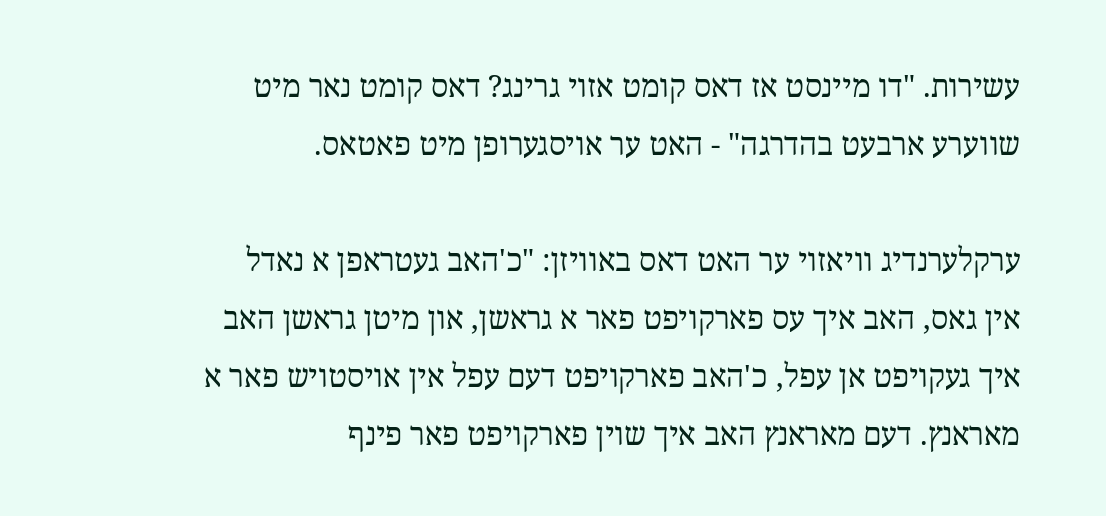עשירות. "דו מיינסט אז דאס קומט אזוי גרינג? דאס קומט נאר מיט שווערע ארבעט בהדרגה" - האט ער אויסגערופן מיט פאטאס.

ערקלערנדיג וויאזוי ער האט דאס באוויזן: "כ'האב געטראפן א נאדל אין גאס, האב איך עס פארקויפט פאר א גראשן, און מיטן גראשן האב איך געקויפט אן עפל, כ'האב פארקויפט דעם עפל אין אויסטויש פאר א מאראנץ. דעם מאראנץ האב איך שוין פארקויפט פאר פינף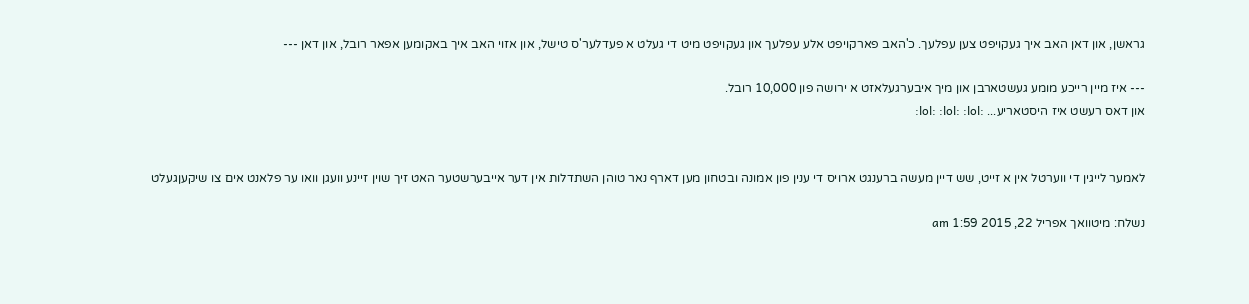גראשן, און דאן האב איך געקויפט צען עפלעך. כ'האב פארקויפט אלע עפלעך און געקויפט מיט די געלט א פעדלער'ס טישל, און אזוי האב איך באקומען אפאר רובל, און דאן ---

--- איז מיין רייכע מומע געשטארבן און מיך איבערגעלאזט א ירושה פון 10,000 רובל.
און דאס רעשט איז היסטאריע... :lol: :lol: :lol:


לאמער לייגין די ווערטל אין א זייט, שש דיין מעשה ברענגט ארויס די ענין פון אמונה ובטחון מען דארף נאר טוהן השתדלות אין דער אייבערשטער האט זיך שוין זיינע וועגן וואו ער פלאנט אים צו שיקעןגעלט

נשלח: מיטוואך אפריל 22, 2015 1:59 am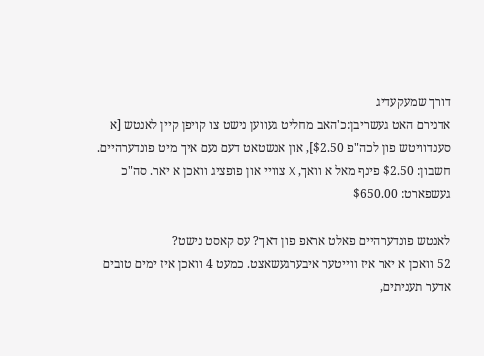דורך שמעקעדיג
אדנירם האט געשריבן:כ'האב מחליט געווען נישט צו קויפן קיין לאנטש [א סענדוויטש פון לכה"פ $2.50], און אנשטאט דעם נעם איך מיט פונדערהיים.
חשבון: $2.50 פינף מאל א וואך, X צוויי און פופציג וואכן א יאר. סה"כ געשפארט: $650.00

לאנטש פונדערהיים פאלט אראפ פון דאך? עס קאסט נישט?
52 וואכן א יאר איז ווייטער איבערגעשאצט. כמעט 4 וואכן איז ימים טובים אדער תעניתים,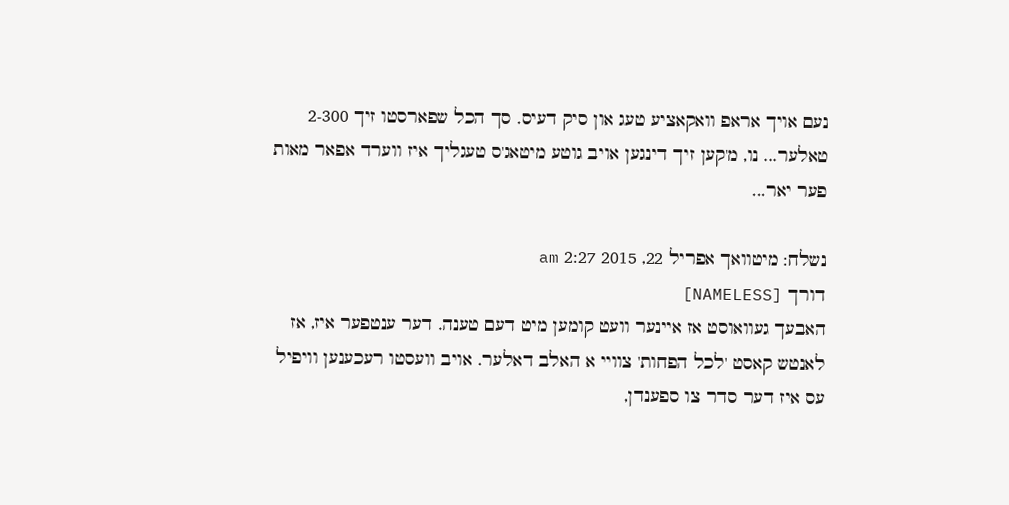נעם אויך אראפ וואקאציע טעג און סיק דעיס. סך הכל שפארסטו זיך 2-300 טאלער... נו, מ'קען זיך דינגען אויב גוטע מיטאג'ס טעגליך איז ווערד אפאר מאות פער יאר...

נשלח: מיטוואך אפריל 22, 2015 2:27 am
דורך [NAMELESS]
האבעך געוואוסט אז איינער וועט קומען מיט דעם טענה. דער ענטפער איז, אז לאנטש קאסט 'לכל הפחות' צוויי א האלב דאלער. אויב וועסטו רעכענען וויפיל עס איז דער סדר צו ספענדן,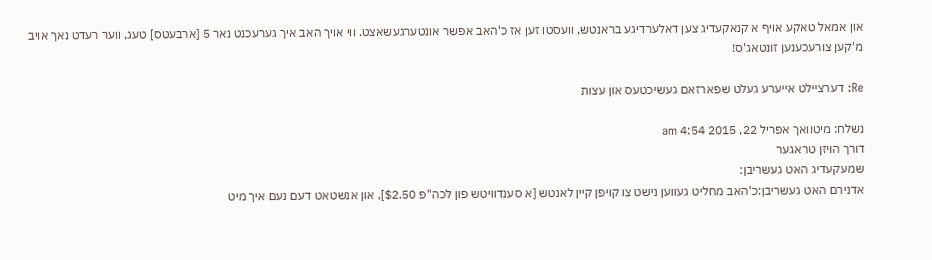און אמאל טאקע אויף א קנאקעדיג צען דאלערדיגע בראנטש, וועסטו זען אז כ'האב אפשר אונטערגעשאצט. ווי אויך האב איך גערעכנט נאר 5 [ארבעטס] טעג, ווער רעדט נאך אויב מ'קען צורעכענען זונטאג'ס!

Re: דערציילט אייערע געלט שפארזאם געשיכטעס און עצות

נשלח: מיטוואך אפריל 22, 2015 4:54 am
דורך הויזן טראגער
שמעקעדיג האט געשריבן:
אדנירם האט געשריבן:כ'האב מחליט געווען נישט צו קויפן קיין לאנטש [א סענדוויטש פון לכה"פ $2.50], און אנשטאט דעם נעם איך מיט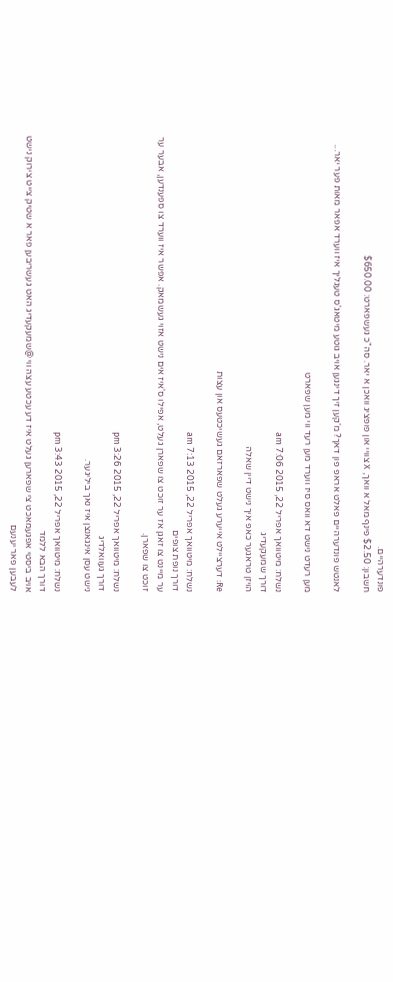פונדערהיים.
חשבון: $2.50 פינף מאל א וואך, X צוויי און פופציג וואכן א יאר. סה"כ געשפארט: $650.00

לאנטש פונדערהיים פאלט אראפ פון דאך? מ'קען זיך דינגען אויב גוטע מיטאג'ס טעגליך איז ווערד אפאר מאות פער יאר...

מען רעדט נישט דא וואס סיז ווערד מען רעד ווי מען שפארט

נשלח: מיטוואך אפריל 22, 2015 7:06 am
דורך שמעקעדיג
הויזן טראגער כאפ איך נישט דיין שאלה

Re: דערציילט אייערע געלט שפארזאם געשיכטעס און עצות

נשלח: מיטוואך אפריל 22, 2015 7:13 am
דורך נופת צופים
ער מיינט צו זאגן אז ער זוכט צו שפארן געלט, אפילו ס'איז אים נישט אזוי געשמאק. אפשר איז ווערד צו ספענדען, אבער ער זוכט צו שפארן.

נשלח: מיטוואך אפריל 22, 2015 3:26 pm
דורך געוואלדיג
נישט עסן אינגאנצן איז נאך ביליגער.

נשלח: מיטוואך אפריל 22, 2015 3:43 pm
דורך הבא ללמד
אויב ביסטי אפגעמאכט צי שפארען געלט איז דע עכטע עצה ווי @שמעקעדיג האט געשריבען פאר א שטיק צייט צירוק נישט לעבען פאר יענעם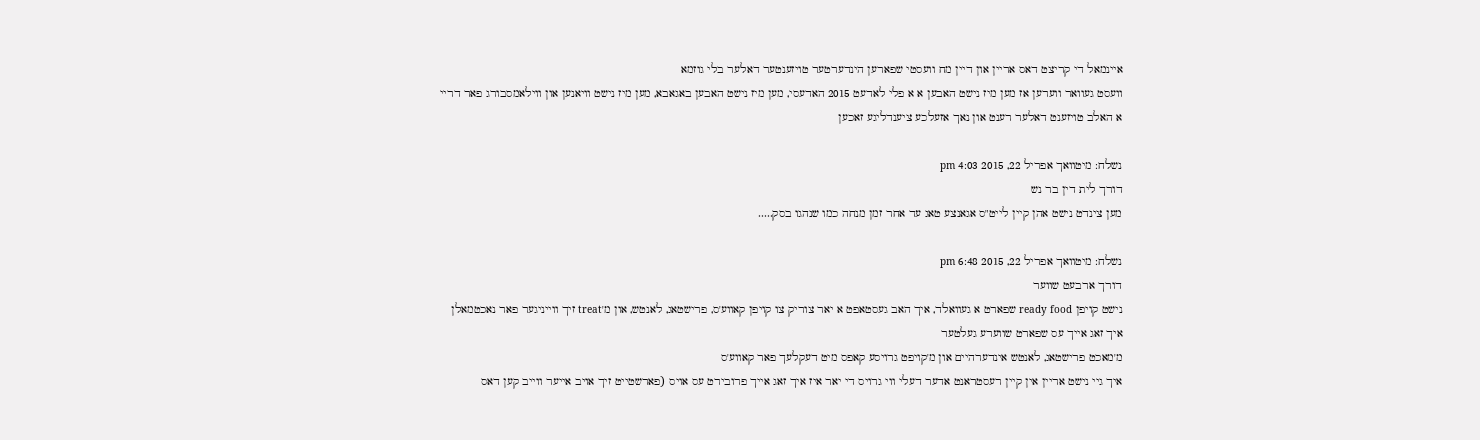איינמאל די קריצט דאס אריין און דיין מח וועסטי שפארען הינדערטער טויזענטער דאלער בלי גוזמא
וועסט געוואר ווערען אז מען מיז נישט האבען א א פלי לאדעט 2015 האדעסי, מען מיז נישט האבען באגאבא, מען מיז נישט וויאנען און ווילאמסבורג פאר דריי א האלב טויזענט דאלער רענט און נאך אזעלכע ציענדליגע זאכען

נשלח: מיטוואך אפריל 22, 2015 4:03 pm
דורך לית דין בר נש
מען צינדט נישט אהן קיין לייט"ס אגאנצע טאג עד אחר זמן מנחה כמו שנהגו בסק.....

נשלח: מיטוואך אפריל 22, 2015 6:48 pm
דורך ארבעט שווער
נישט קויפן ready food שפארט א געוואלד, איך האב געסטאפט א יאר צוריק צו קויפן קאווע'ס, פרישטאג, לאנטש, און מ'treat זיך ווייניגער פאר נאכטמאלן איך זאג אייך עס שפארט שווערע געלטער
מ'מאכט פרישטאג, לאנטש אינדערהיים און מ'קויפט גרויסע קאפס מיט דעקלעך פאר קאווע'ס
איך גיי נישט אריין אין קיין רעסטראנט אדער דעלי ווי גרויס די יאר איז איך זאג אייך פרובירט עס אויס (פארשטייט זיך אויב אייער ווייב קען דאס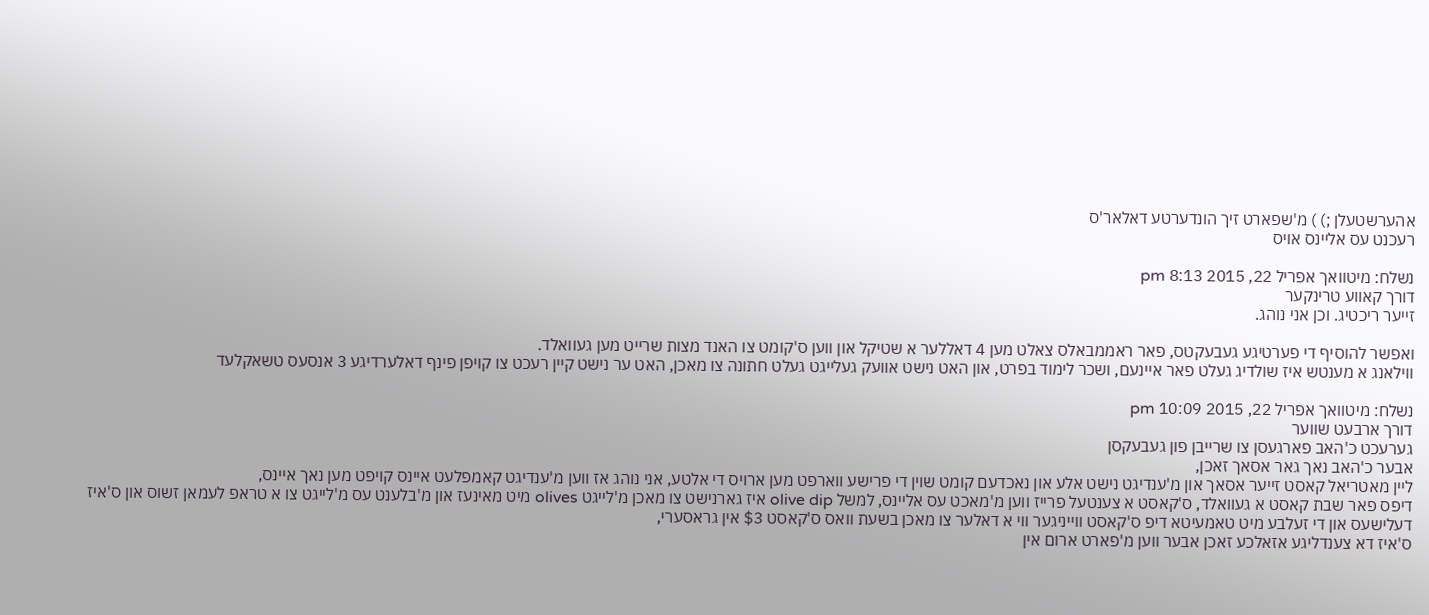אהערשטעלן ;) ) מ'שפארט זיך הונדערטע דאלאר'ס
רעכנט עס אליינס אויס

נשלח: מיטוואך אפריל 22, 2015 8:13 pm
דורך קאווע טרינקער
זייער ריכטיג. וכן אני נוהג.

ואפשר להוסיף די פערטיגע געבעקטס, פאר ראממבאלס צאלט מען 4 דאללער א שטיקל און ווען ס'קומט צו האנד מצות שרייט מען געוואלד.
ווילאנג א מענטש איז שולדיג געלט פאר איינעם, ושכר לימוד בפרט, און האט נישט אוועק געלייגט געלט חתונה צו מאכן, האט ער נישט קיין רעכט צו קויפן פינף דאלערדיגע 3 אנסעס טשאקלעד

נשלח: מיטוואך אפריל 22, 2015 10:09 pm
דורך ארבעט שווער
גערעכט כ'האב פארגעסן צו שרייבן פון געבעקסן
אבער כ'האב נאך גאר אסאך זאכן,
ליין מאטריאל קאסט זייער אסאך און מ'ענדיגט נישט אלע און נאכדעם קומט שוין די פרישע ווארפט מען ארויס די אלטע, אני נוהג אז ווען מ'ענדיגט קאמפלעט איינס קויפט מען נאך איינס,
דיפס פאר שבת קאסט א געוואלד, ס'קאסט א צענטעל פרייז ווען מ'מאכט עס אליינס, למשל olive dip איז גארנישט צו מאכן מ'לייגט olives מיט מאינעז און מ'בלענט עס מ'לייגט צו א טראפ לעמאן זשוס און ס'איז דעלישעס און די זעלבע מיט טאמעיטא דיפ ס'קאסט ווייניגער ווי א דאלער צו מאכן בשעת וואס ס'קאסט $3 אין גראסערי,
ס'איז דא צענדליגע אזאלכע זאכן אבער ווען מ'פארט ארום אין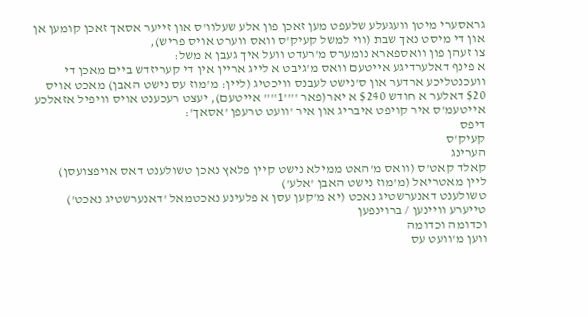גראסערי מיטן וועגעלע שלעפט מען זאכן פון אלע שעלוו'ס און זייער אסאך זאכן קומען אן און די מיסט נאך שבת (ווי למשל קעיק'ס וואס ווערט אויס פריש),
צו זעהן פון וואספארא נומערס מ'רעדט וועל איך געבן א משל:
א פינף דאלערדיגע אייטעם וואס מ'גיבט א לייג אריין אין די קעריזדש ביים מאכן די וועכנטליכע ארדער און ס'נישט לעבנס וויכטיג (ליין: מ'מוז עס נישט האבן) מאכט אויס $20 דאלער א חודש $240 א יאר(פאר ''''1'''' אייטעם), יעצט רעכענט אויס וויפיל אזאלכע אייטעמ'ס איר קויפט איבריג און איר 'וועט טרעפן 'אסאך':
דיפס
קעיק'ס
הערינג
קאלד קאט'ס (וואס מ'האט ממילא נישט קיין פלאץ נאכן טשולענט דאס אויפצועסן)
ליין מאטריאל (מ'מוז נישט האבן 'אלע')
טשולענט דאנערשטיג נאכט (יא מ'קען עסן א פלעינע נאכטמאל 'דאנערשטיג נאכט')
טייערע וויינען / ברוינפען
וכדומה וכדומה
ווען מ'וועט עס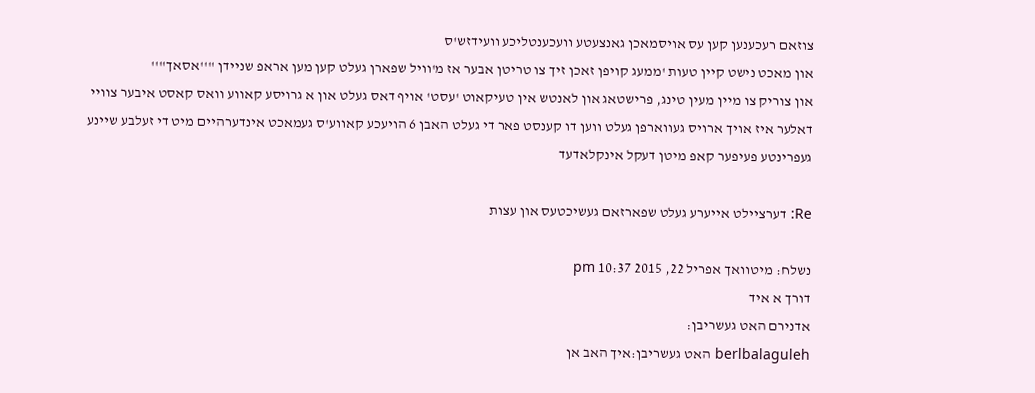צוזאם רעכענען קען עס אויסמאכן גאנצעטע וועכענטליכע וועידזש'ס
און מאכט נישט קיין טעות 'ממעג קויפן זאכן זיך צו טריטן אבער אז מ'וויל שפארן געלט קען מען אראפ שניידן ''''אסאך''''
און צוריק צו מיין מעין טינג, פרישטאג און לאנטש אין טעיקאוט 'עסט' אויף דאס געלט און א גרויסע קאווע וואס קאסט איבער צוויי דאלער איז אויך ארויס געווארפן געלט ווען דו קענסט פאר די געלט האבן 6 הויעכע קאווע'ס געמאכט אינדערהיים מיט די זעלבע שיינע געפרינטע פעיפער קאפ מיטן דעקל אינקלאדעד

Re: דערציילט אייערע געלט שפארזאם געשיכטעס און עצות

נשלח: מיטוואך אפריל 22, 2015 10:37 pm
דורך א איד
אדנירם האט געשריבן:
berlbalaguleh האט געשריבן:איך האב אן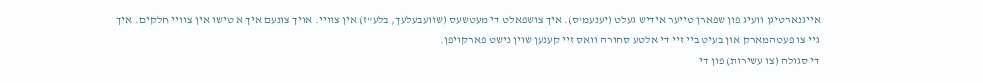אייגנארטיגן וועיג פון שפארן טייער אידיש געלט (יענעמ'ס). איך צושפאלט די מעטשעס (שוועבעלעך, בלע"ז) אין צוויי. אויך צונעם איך א טישו אין צוויי חלקים. איך גיי צו פעטהמארק און בעיט ביי זיי די אלטע סחורה וואס זיי קענען שוין נישט פארקויפן.
די סגולה (צו עשירות) פון די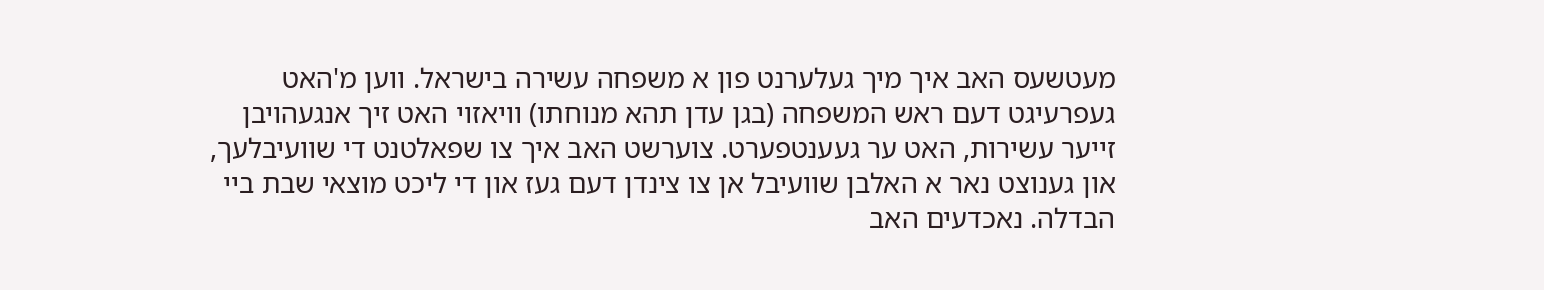מעטשעס האב איך מיך געלערנט פון א משפחה עשירה בישראל. ווען מ'האט געפרעיגט דעם ראש המשפחה (בגן עדן תהא מנוחתו) וויאזוי האט זיך אנגעהויבן זייער עשירות, האט ער געענטפערט. צוערשט האב איך צו שפאלטנט די שוועיבלעך, און גענוצט נאר א האלבן שוועיבל אן צו צינדן דעם געז און די ליכט מוצאי שבת ביי הבדלה. נאכדעים האב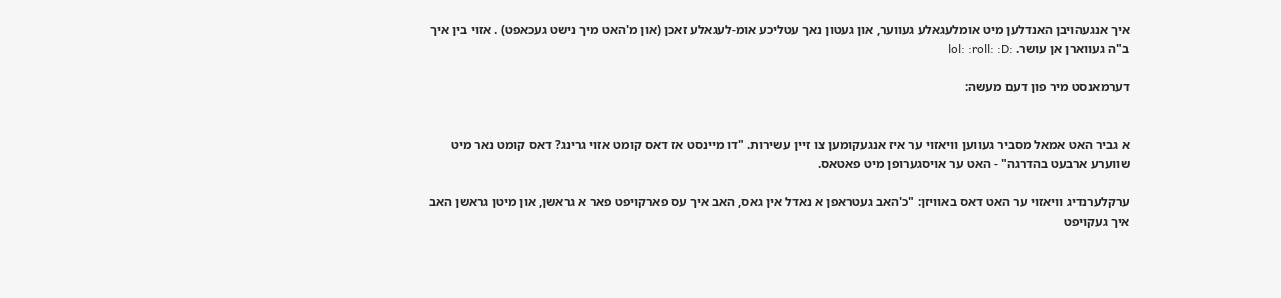איך אנגעהויבן האנדלען מיט אומלעגאלע געווער, און געטון נאך עטליכע אומ-לעגאלע זאכן (און מ'האט מיך נישט געכאפט) . אזוי בין איך ב"ה געווארן אן עושר. :lol: :roll: :D

דערמאנסט מיר פון דעם מעשה:


א גביר האט אמאל מסביר געווען וויאזוי ער איז אנגעקומען צו זיין עשירות. "דו מיינסט אז דאס קומט אזוי גרינג? דאס קומט נאר מיט שווערע ארבעט בהדרגה" - האט ער אויסגערופן מיט פאטאס.

ערקלערנדיג וויאזוי ער האט דאס באוויזן: "כ'האב געטראפן א נאדל אין גאס, האב איך עס פארקויפט פאר א גראשן, און מיטן גראשן האב איך געקויפט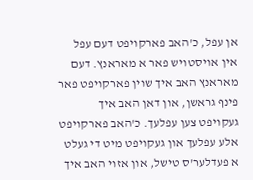אן עפל, כ'האב פארקויפט דעם עפל אין אויסטויש פאר א מאראנץ. דעם מאראנץ האב איך שוין פארקויפט פאר פינף גראשן, און דאן האב איך געקויפט צען עפלעך. כ'האב פארקויפט אלע עפלעך און געקויפט מיט די געלט א פעדלער'ס טישל, און אזוי האב איך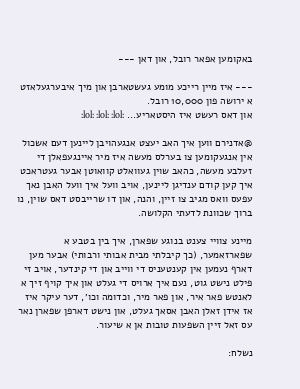באקומען אפאר רובל, און דאן ---

--- איז מיין רייכע מומע געשטארבן און מיך איבערגעלאזט א ירושה פון 10,000 רובל.
און דאס רעשט איז היסטאריע... :lol: :lol: :lol:

@אדנירם ווען איך האב יעצט אנגעהויבן ליינען דעם אשכול אין אנגעקומען צו בערלס מעשה איז מיר איינגעפאלן די זעלבע מעשה, כהאב שוין געוואלט קוואוטן אבער געטראכט איך קען קודם ענדיגן ליינען, אויב וועל איך וועל האבן נאך עפעס וואס מגיב צו זיין, והנה, און דו שרייבסט דאס שוין, נו ברוך שכוונת לדעתי הקלושה.

מיינע צוויי צענט בנוגע שפארן, איך בין בטבע א שפארזאמער, (כך קיבלתי מבית אבותי ורבותי) אבער מען דארף נעמען אין קענטעניס די ווייב און די קינדער, אויב זי פילט נישט גוט, נעם איך ארויס די געלט און איך קויף זיך א לאנטש פאר איר, און פאר מיר, וכדומה וכו׳, דער עיקר איז אז אידן זאלן האבן אסאך געלט, און נישט דארפן שפארן נאר עס זאל זיין השפעות טובות אן א שיעור.

נשלח: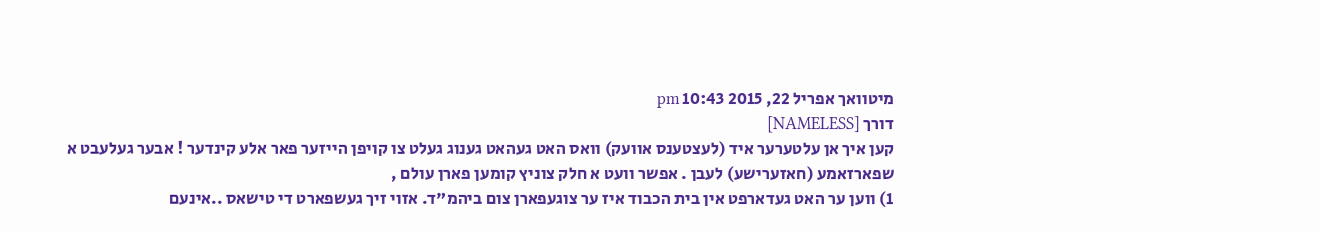מיטוואך אפריל 22, 2015 10:43 pm
דורך [NAMELESS]
קען איך אן עלטערער איד (לעצטענס אוועק) וואס האט געהאט גענוג געלט צו קויפן הייזער פאר אלע קינדער ! אבער געלעבט א שפארזאמע (חאזערישע) לעבן . אפשר וועט א חלק צוניץ קומען פארן עולם ,
1) ווען ער האט געדארפט אין בית הכבוד איז ער צוגעפארן צום ביהמ"ד. אזוי זיך געשפארט די טישאס ..אינעם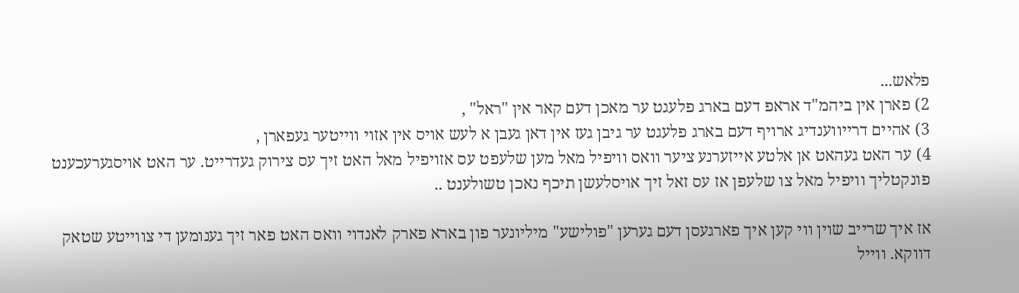פלאש...
2) פארן אין ביהמ"ד אראפ דעם בארג פלעגט ער מאכן דעם קאר אין "ראל" ,
3) אהיים דרייווענדיג ארויף דעם בארג פלעגט ער גיבן געז אין דאן געבן א לעש אויס אין אזוי ווייטער געפארן ,
4) ער האט געהאט אן אלטע אייזערנע ציער וואס וויפיל מאל מען שלעפט עס אזויפיל מאל האט זיך עס צירוק געדרייט. ער האט אויסגערעכענט פונקטליך וויפיל מאל צו שלעפן אז עס זאל זיך אויסלעשן תיכף נאכן טשולענט ..

אז איך שרייב שוין ווי קען איך פארגעסן דעם גערען "פולישע" מיליונער פון בארא פארק לאנדוי וואס האט פאר זיך גענומען די צווייטע שטאק דווקא. ווייל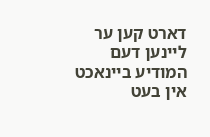דארט קען ער ליינען דעם המודיע ביינאכט אין בעט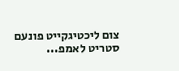צום ליכטיגקייט פונעם סטריט לאמפ...